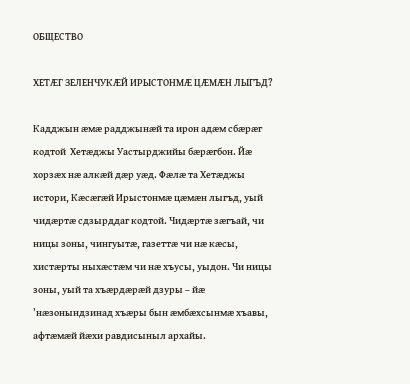ОБЩЕСТВО

ХЕТÆГ ЗЕЛЕНЧУКÆЙ ИРЫСТОНМÆ ЦÆМÆН ЛЫГЪД?

Кадджын æмæ радджынæй та ирон адæм сбæрæг кодтой  Хетæджы Уастырджийы бæрæгбон. Йæ хорзæх нæ алкæй дæр уæд. Фæлæ та Хетæджы истори, Кæсæгæй Ирыстонмæ цæмæн лыгъд, уый чидæртæ сдзырддаг кодтой. Чидæртæ зæгъай, чи ницы зоны, чингуытæ, газеттæ чи нæ кæсы, хистæрты ныхæстæм чи нæ хъусы, уыдон. Чи ницы зоны, уый та хъæрдæрæй дзуры – йæ ’нæзонындзинад хъæры бын æмбæхсынмæ хъавы, афтæмæй йæхи равдисыныл архайы.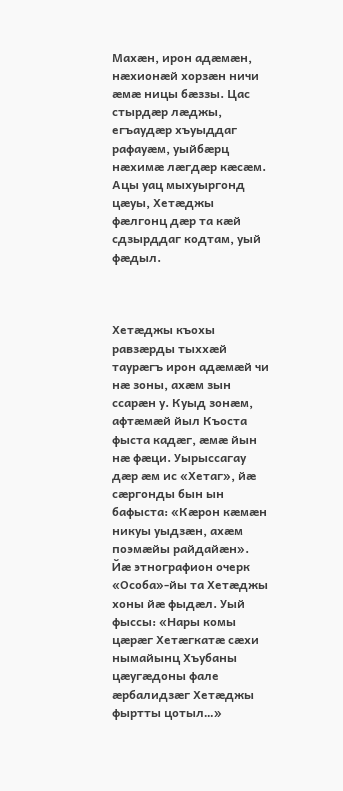Махæн, ирон адæмæн, нæхионæй хорзæн ничи æмæ ницы бæззы. Цас стырдæр лæджы, егъаудæр хъуыддаг рафауæм, уыйбæрц нæхимæ лæгдæр кæсæм. Ацы уац мыхуыргонд цæуы, Хетæджы фæлгонц дæр та кæй сдзырддаг кодтам, уый фæдыл.



Хетæджы къохы равзæрды тыххæй таурæгъ ирон адæмæй чи нæ зоны, ахæм зын ссарæн у. Куыд зонæм, афтæмæй йыл Къоста фыста кадæг, æмæ йын нæ фæци. Уырыссагау дæр æм ис «Хетаг», йæ сæргонды бын ын бафыста: «Кæрон кæмæн никуы уыдзæн, ахæм поэмæйы райдайæн». Йæ этнографион очерк «Особа»-йы та Хетæджы хоны йæ фыдæл. Уый фыссы: «Нары комы цæрæг Хетæгкатæ сæхи нымайынц Хъубаны цæугæдоны фале æрбалидзæг Хетæджы фыртты цотыл…»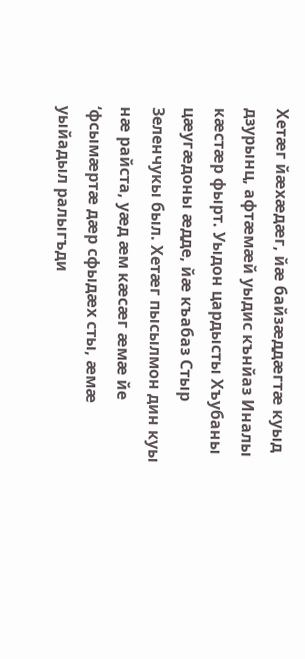Хетæг йæхæдæг, йæ байзæддæгтæ куыд дзурынц, афтæмæй уыдис кънйаз Иналы кæстæр фырт. Уыдон цардысты Хъубаны цæугæдоны æдде, йæ къабаз Стыр Зеленчукы был. Хетæг пысылмон дин куы нæ райста, уæд æм кæсæг æмæ йе ‘фсымæртæ дæр сфыдæх сты, æмæ уыйадыл ралыгъди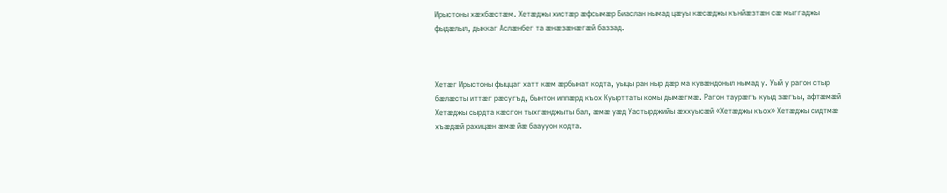Ирыстоны хæхбæстæм. Хетæджы хистæр æфсымæр Биаслан нымад цæуы кæсæджы кънйæзтæн сæ мыггаджы фыдæлыл, дыккаг Аслæнбег та æнæзæнæгæй баззад.



Хетæг Ирыстоны фыццаг хатт кæм æрбынат кодта, уыцы ран ныр дæр ма кувæндоныл нымад у. Уый у рагон стыр бæлæсты иттæг рæсугъд, бынтон иппæрд къох Куырттаты комы дымæгмæ. Рагон таурæгъ куыд зæгъы, афтæмæй Хетæджы сырдта кæсгон тыхгæнджыты бал, æмæ уæд Уастырджийы æххуысæй «Хетæджы къох» Хетæджы сидтмæ хъæдæй рахицæн æмæ йæ бааууон кодта.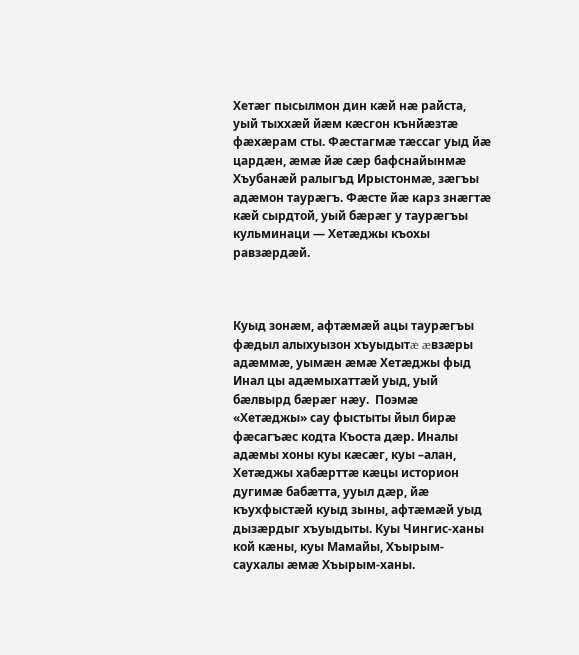Хетæг пысылмон дин кæй нæ райста, уый тыххæй йæм кæсгон кънйæзтæ фæхæрам сты. Фæстагмæ тæссаг уыд йæ цардæн, æмæ йæ сæр бафснайынмæ Хъубанæй ралыгъд Ирыстонмæ, зæгъы адæмон таурæгъ. Фæсте йæ карз знæгтæ кæй сырдтой, уый бæрæг у таурæгъы кульминаци — Хетæджы къохы равзæрдæй.



Куыд зонæм, афтæмæй ацы таурæгъы фæдыл алыхуызон хъуыдытæ æвзæры адæммæ, уымæн æмæ Хетæджы фыд Инал цы адæмыхаттæй уыд, уый бæлвырд бæрæг нæу.  Поэмæ «Хетæджы» сау фыстыты йыл бирæ фæсагъæс кодта Къоста дæр. Иналы адæмы хоны куы кæсæг, куы –алан, Хетæджы хабæрттæ кæцы историон дугимæ бабæтта, ууыл дæр, йæ къухфыстæй куыд зыны, афтæмæй уыд дызæрдыг хъуыдыты. Куы Чингис-ханы кой кæны, куы Мамайы, Хъырым-саухалы æмæ Хъырым-ханы.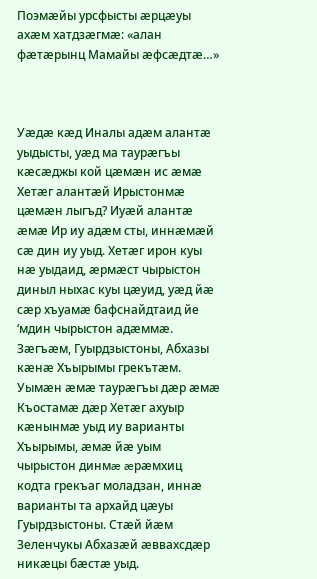Поэмæйы урсфысты æрцæуы ахæм хатдзæгмæ: «алан фæтæрынц Мамайы æфсæдтæ…»



Уæдæ кæд Иналы адæм алантæ уыдысты, уæд ма таурæгъы кæсæджы кой цæмæн ис æмæ Хетæг алантæй Ирыстонмæ цæмæн лыгъд? Иуæй алантæ æмæ Ир иу адæм сты, иннæмæй сæ дин иу уыд. Хетæг ирон куы нæ уыдаид, æрмæст чырыстон диныл ныхас куы цæуид, уæд йæ сæр хъуамæ бафснайдтаид йе ‘мдин чырыстон адæммæ. Зæгъæм, Гуырдзыстоны, Абхазы кæнæ Хъырымы грекътæм. Уымæн æмæ таурæгъы дæр æмæ
Къостамæ дæр Хетæг ахуыр кæнынмæ уыд иу варианты Хъырымы, æмæ йæ уым чырыстон динмæ æрæмхиц кодта грекъаг моладзан, иннæ варианты та архайд цæуы Гуырдзыстоны. Стæй йæм Зеленчукы Абхазæй æввахсдæр никæцы бæстæ уыд.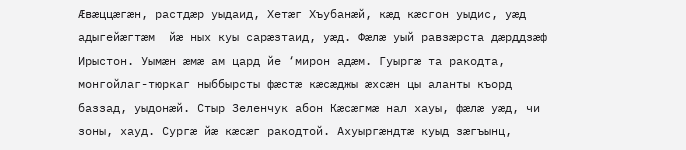Æвæццæгæн, растдæр уыдаид, Хетæг Хъубанæй, кæд кæсгон уыдис, уæд адыгейæгтæм  йæ ных куы сарæзтаид, уæд. Фæлæ уый равзæрста дæрддзæф Ирыстон. Уымæн æмæ ам цард йе ‘мирон адæм. Гуыргæ та ракодта, монгойлаг-тюркаг ныббырсты фæстæ кæсæджы æхсæн цы аланты къорд баззад, уыдонæй. Стыр Зеленчук абон Кæсæгмæ нал хауы, фæлæ уæд, чи зоны, хауд. Сургæ йæ кæсæг ракодтой. Ахуыргæндтæ куыд зæгъынц,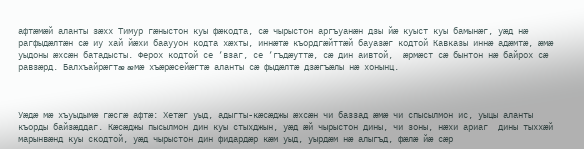афтæмæй аланты зæхх Тимур гæныстон куы фæкодта, сæ чырыстон аргъуанæн дзы йæ куыст куы бамынæг, уæд нæ рагфыдæлтæн сæ иу хай йæхи бааууон кодта хæхты, иннæтæ къордгæйттæй бауазæг кодтой Кавказы иннæ адæмтæ, æмæ уыдоны æхсæн батадысты. Ферох кодтой се ‘взаг, се ‘гъдæуттæ, сæ дин аивтой,  æрмæст сæ бынтон нæ байрох сæ равзæрд. Балхъайрæгтæ æмæ хъæрæсейæгтæ аланты сæ фыдæлтæ дзæгъæлы нæ хонынц.



Уæдæ мæ хъуыдымæ гæсгæ афтæ: Хетæг уыд, адыгты-кæсæджы æхсæн чи баззад æмæ чи спысылмон ис, уыцы аланты къорды байзæддаг. Кæсæджы пысылмон дин куы стыхджын, уæд æй чырыстон дины, чи зоны, нæхи ариаг  дины тыххæй марынвæнд куы скодтой, уæд чырыстон дин фидардæр кæм уыд, уырдæм нæ алыгъд, фæлæ йæ сæр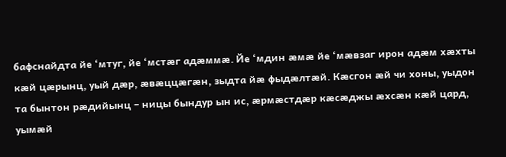бафснайдта йе ‘мтуг, йе ‘мстæг адæммæ. Йе ‘мдин æмæ йе ‘мæвзаг ирон адæм хæхты кæй цæрынц, уый дæр, æвæццæгæн, зыдта йæ фыдæлтæй. Кæсгон æй чи хоны, уыдон та бынтон рæдийынц – ницы бындур ын ис, æрмæстдæр кæсæджы æхсæн кæй цард, уымæй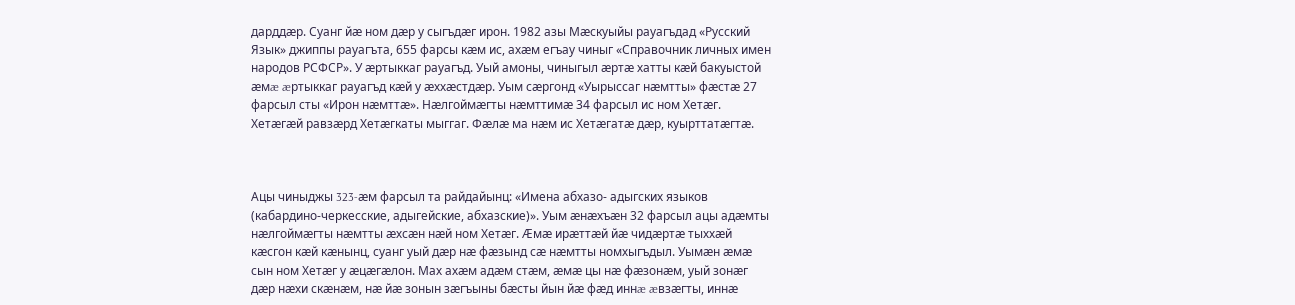дарддæр. Суанг йæ ном дæр у сыгъдæг ирон. 1982 азы Мæскуыйы рауагъдад «Русский Язык» джиппы рауагъта, 655 фарсы кæм ис, ахæм егъау чиныг «Справочник личных имен народов РСФСР». У æртыккаг рауагъд. Уый амоны, чиныгыл æртæ хатты кæй бакуыстой æмæ æртыккаг рауагъд кæй у æххæстдæр. Уым сæргонд «Уырыссаг нæмтты» фæстæ 27 фарсыл сты «Ирон нæмттæ». Нæлгоймæгты нæмттимæ 34 фарсыл ис ном Хетæг. Хетæгæй равзæрд Хетæгкаты мыггаг. Фæлæ ма нæм ис Хетæгатæ дæр, куырттатæгтæ.



Ацы чиныджы 323-æм фарсыл та райдайынц: «Имена абхазо- адыгских языков (кабардино-черкесские, адыгейские, абхазские)». Уым æнæхъæн 32 фарсыл ацы адæмты нæлгоймæгты нæмтты æхсæн нæй ном Хетæг. Æмæ ирæттæй йæ чидæртæ тыххæй кæсгон кæй кæнынц, суанг уый дæр нæ фæзынд сæ нæмтты номхыгъдыл. Уымæн æмæ сын ном Хетæг у æцæгæлон. Мах ахæм адæм стæм, æмæ цы нæ фæзонæм, уый зонæг дæр нæхи скæнæм, нæ йæ зонын зæгъыны бæсты йын йæ фæд иннæ æвзæгты, иннæ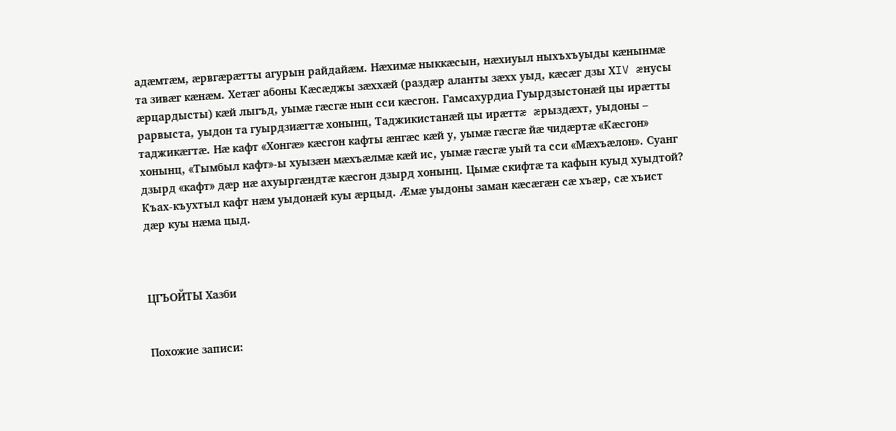адæмтæм, æрвгæрæтты агурын райдайæм. Нæхимæ ныккæсын, нæхиуыл ныхъхъуыды кæнынмæ та зивæг кæнæм. Хетæг абоны Кæсæджы зæххæй (раздæр аланты зæхх уыд, кæсæг дзы ХIV æнусы æрцардысты) кæй лыгъд, уымæ гæсгæ нын сси кæсгон. Гамсахурдиа Гуырдзыстонæй цы ирæтты рарвыста, уыдон та гуырдзиæгтæ хонынц, Таджикистанæй цы ирæттæ æрыздæхт, уыдоны – таджикæгтæ. Нæ кафт «Хонгæ» кæсгон кафты æнгæс кæй у, уымæ гæсгæ йæ чидæртæ «Кæсгон» хонынц, «Тымбыл кафт»-ы хуызæн мæхъæлмæ кæй ис, уымæ гæсгæ уый та сси «Мæхъæлон». Суанг дзырд «кафт» дæр нæ ахуыргæндтæ кæсгон дзырд хонынц. Цымæ скифтæ та кафын куыд хуыдтой? Къах-къухтыл кафт нæм уыдонæй куы æрцыд. Æмæ уыдоны заман кæсæгæн сæ хъæр, сæ хъист дæр куы нæма цыд.



ЦГЪОЙТЫ Хазби


Похожие записи: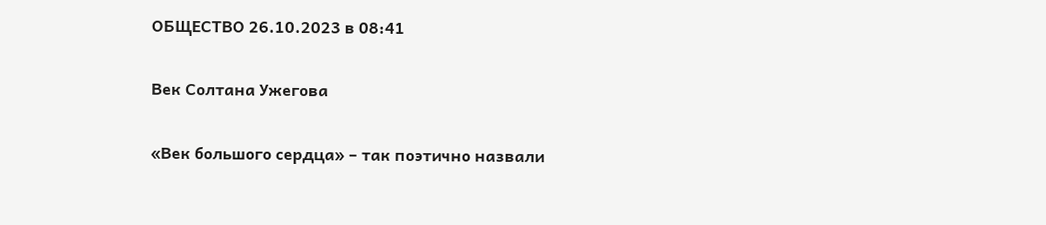ОБЩЕСТВО 26.10.2023 в 08:41

Век Солтана Ужегова

«Век большого сердца» – так поэтично назвали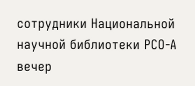сотрудники Национальной научной библиотеки РСО-А вечер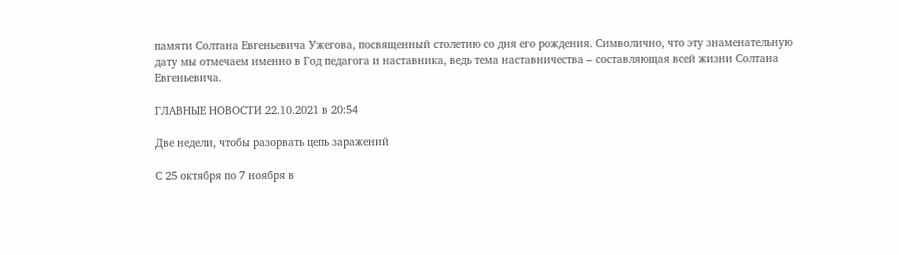памяти Солтана Евгеньевича Ужегова, посвященный столетию со дня его рождения. Символично, что эту знаменательную дату мы отмечаем именно в Год педагога и наставника, ведь тема наставничества – составляющая всей жизни Солтана Евгеньевича.

ГЛАВНЫЕ НОВОСТИ 22.10.2021 в 20:54

Две недели, чтобы разорвать цепь заражений

С 25 октября по 7 ноября в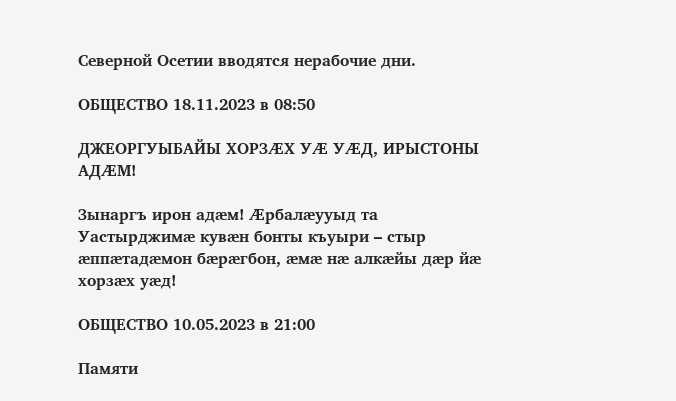Северной Осетии вводятся нерабочие дни.

ОБЩЕСТВО 18.11.2023 в 08:50

ДЖЕОРГУЫБАЙЫ ХОРЗÆХ УÆ УÆД, ИРЫСТОНЫ АДÆМ!

Зынаргъ ирон адæм! Æрбалæууыд та Уастырджимæ кувæн бонты къуыри – стыр æппæтадæмон бæрæгбон, æмæ нæ алкæйы дæр йæ хорзæх уæд!

ОБЩЕСТВО 10.05.2023 в 21:00

Памяти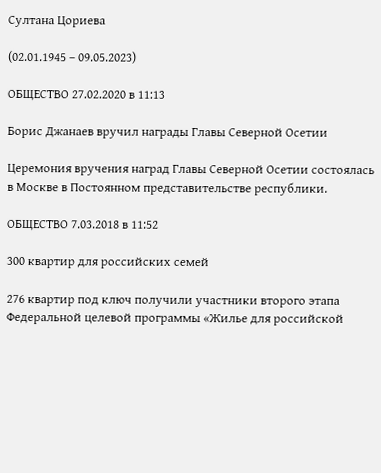Султана Цориева

(02.01.1945 – 09.05.2023)

ОБЩЕСТВО 27.02.2020 в 11:13

Борис Джанаев вручил награды Главы Северной Осетии

Церемония вручения наград Главы Северной Осетии состоялась в Москве в Постоянном представительстве республики.

ОБЩЕСТВО 7.03.2018 в 11:52

300 квартир для российских семей

276 квартир под ключ получили участники второго этапа Федеральной целевой программы «Жилье для российской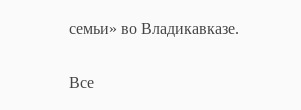семьи» во Владикавказе.

Все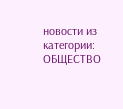новости из категории: ОБЩЕСТВО